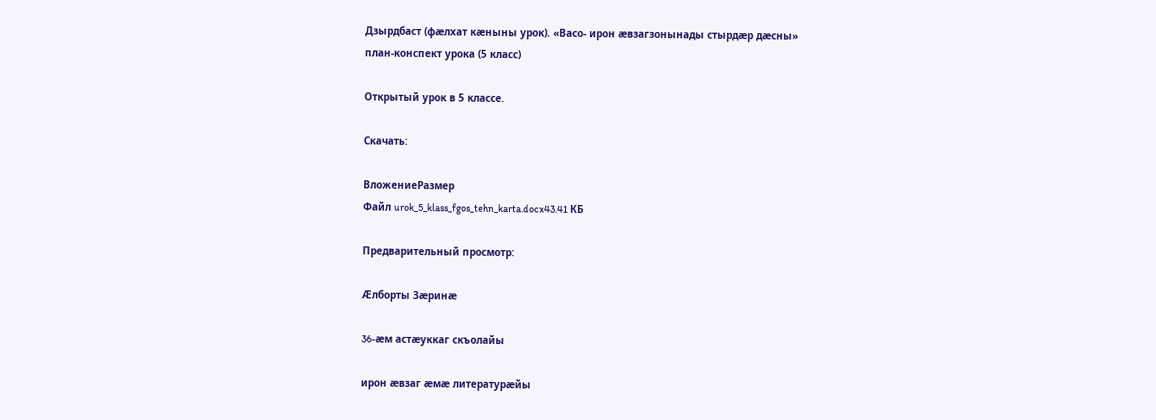Дзырдбаст (фæлхат кæныны урок). «Васо- ирон æвзагзонынады стырдæр дæсны»
план-конспект урока (5 класс)

Открытый урок в 5 классе.

Скачать:

ВложениеРазмер
Файл urok_5_klass_fgos_tehn_karta.docx43.41 КБ

Предварительный просмотр:

Æлборты Зæринæ

36-æм астæуккаг скъолайы

ирон æвзаг æмæ литературæйы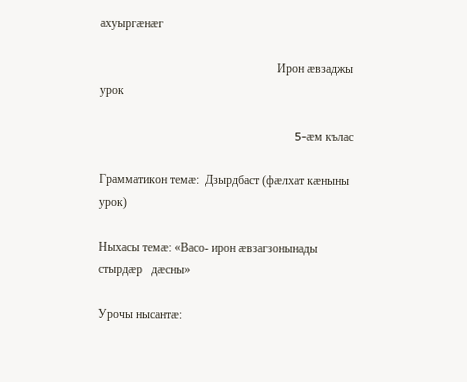ахуыргæнæг

                                                           Ирон æвзаджы урок

                                                                 5-æм кълас

Грамматикон темæ:  Дзырдбаст (фæлхат кæныны урок)

Ныхасы темæ: «Васо- ирон æвзагзонынады стырдæр   дæсны»

Урочы нысантæ: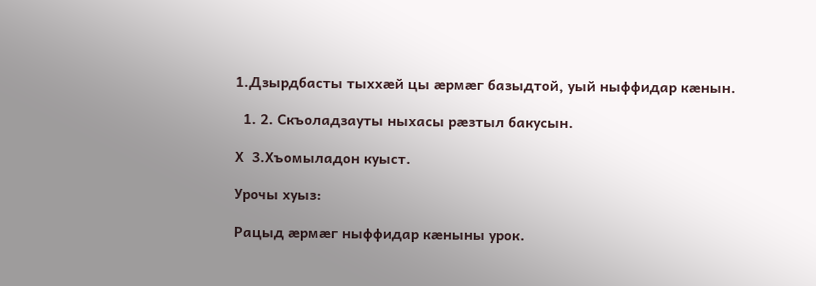1.Дзырдбасты тыххæй цы æрмæг базыдтой, уый ныффидар кæнын.

  1. 2. Скъоладзауты ныхасы рæзтыл бакусын.

Х  3.Хъомыладон куыст.

Урочы хуыз:

Рацыд æрмæг ныффидар кæныны урок.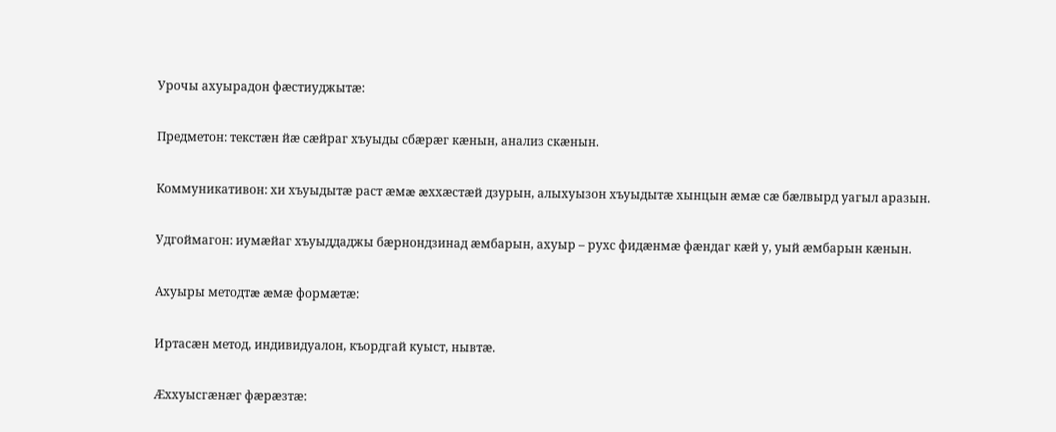Урочы ахуырадон фæстиуджытæ:

Предметон: текстæн йæ сæйраг хъуыды сбæрæг кæнын, анализ скæнын.

Коммуникативон: хи хъуыдытæ раст æмæ æххæстæй дзурын, алыхуызон хъуыдытæ хынцын æмæ сæ бæлвырд уагыл аразын.

Удгоймагон: иумæйаг хъуыддаджы бæрнондзинад æмбарын, ахуыр – рухс фидæнмæ фæндаг кæй у, уый æмбарын кæнын.

Ахуыры методтæ æмæ формæтæ:

Иртасæн метод, индивидуалон, къордгай куыст, нывтæ.

Æххуысгæнæг фæрæзтæ: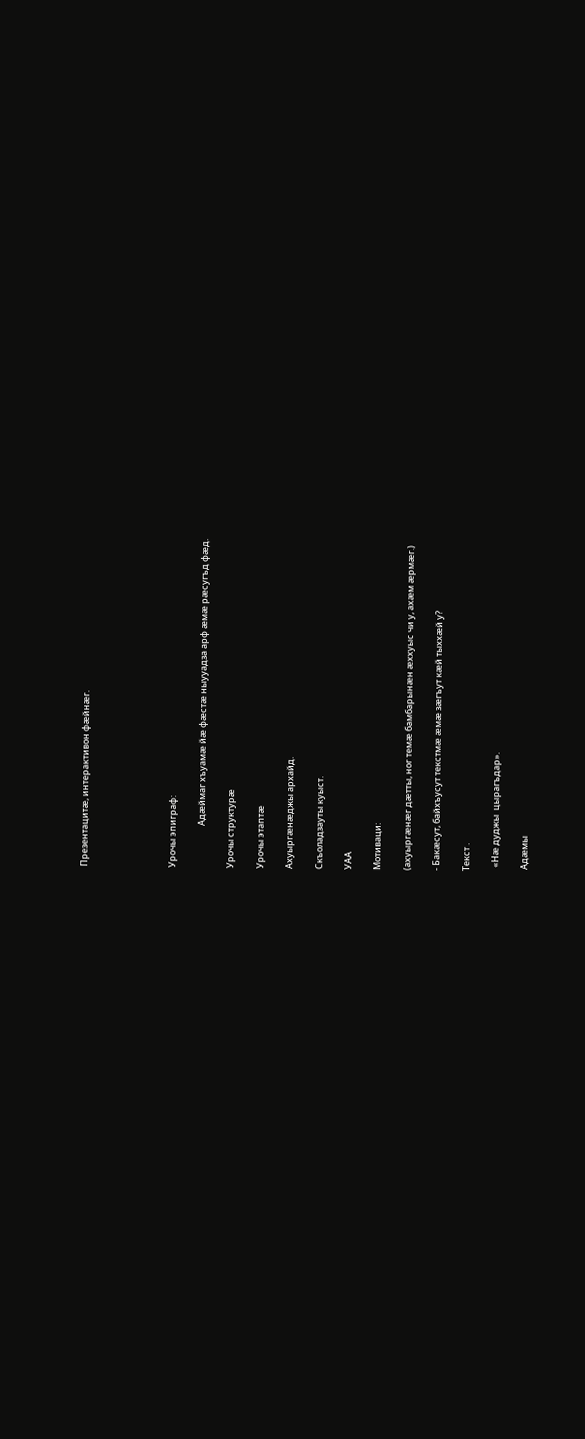Презентацитæ, интерактивон фæйнæг.





Урочы эпиграф:

                     Адæймаг хъуамæ йæ фæстæ ныууадза арф æмæ рæсугъд фæд.

Урочы структурæ

Урочы этаптæ

Ахуыргæнæджы архайд.

Скъоладзауты куыст.

УАА

Мотиваци:

(ахуыргæнæг дæтты, ног темæ бамбарынæн æххуыс чи у, ахæм æрмæг.)

- Бакæсут, байхъусут текстмæ æмæ зæгъут кæй тыххæй у?

Текст .

  «Нæ дуджы  цырагъдар».

 Адæмы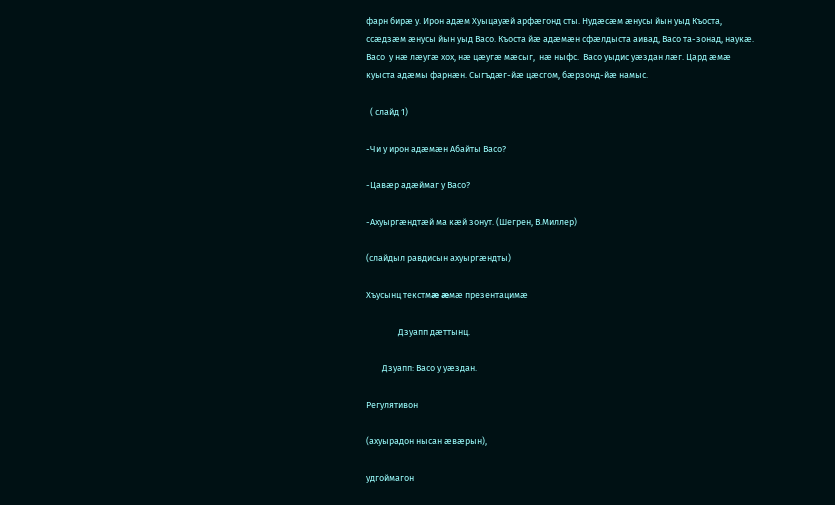фарн бирæ у. Ирон адæм Хуыцауæй арфæгонд сты. Нудæсæм æнусы йын уыд Къоста, ссæдзæм æнусы йын уыд Васо. Къоста йæ адæмæн сфæлдыста аивад, Васо та-зонад, наукæ. Васо  у нæ лæугæ хох, нæ цæугæ мæсыг,  нæ ныфс.  Васо уыдис уæздан лæг. Цард æмæ куыста адæмы фарнæн. Сыгъдæг-йæ цæсгом, бæрзонд-йæ намыс.

  ( слайд 1)

-Чи у ирон адæмæн Абайты Васо?

-Цавæр адæймаг у Васо?

-Ахуыргæндтæй ма кæй зонут. (Шегрен, В.Миллер)

(слайдыл равдисын ахуыргæндты)

Хъусынц текстмæ æмæ презентацимæ

                Дзуапп дæттынц.

        Дзуапп: Васо у уæздан.

Регулятивон

(ахуырадон нысан æвæрын),

удгоймагон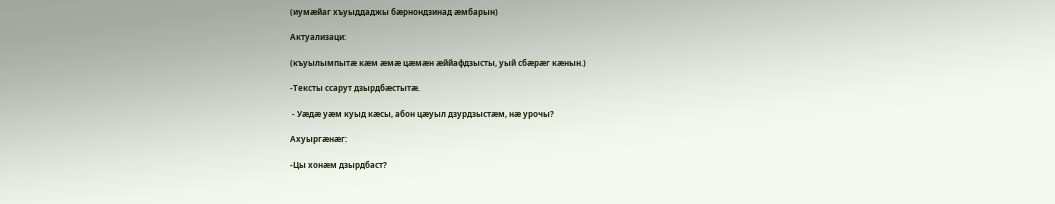(иумæйаг хъуыддаджы бæрнондзинад æмбарын)

Актуализаци:

(къуылымпытæ кæм æмæ цæмæн æййафдзысты, уый сбæрæг кæнын.)

-Тексты ссарут дзырдбæстытæ.

 - Уæдæ уæм куыд кæсы, абон цæуыл дзурдзыстæм, нæ урочы?

Ахуыргæнæг:

-Цы хонӕм дзырдбаст?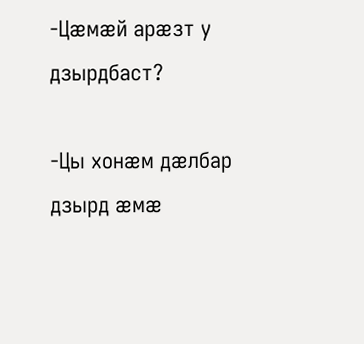-Цӕмӕй арӕзт у дзырдбаст?

-Цы хонӕм дӕлбар дзырд ӕмӕ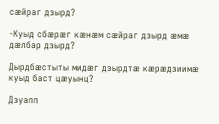сӕйраг дзырд?

-Куыд сбӕрӕг кӕнӕм сӕйраг дзырд ӕмӕ дӕлбар дзырд?

Дырдбæстыты мидæг дзырдтæ кæрæдзиимæ куыд баст цæуынц?

Дзуапп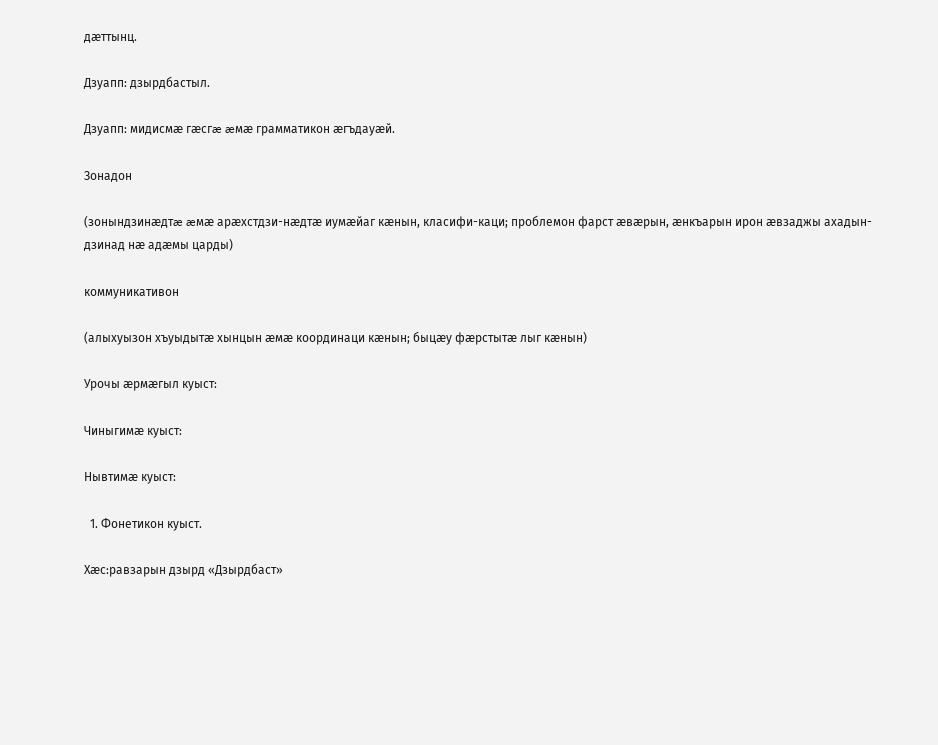дæттынц.

Дзуапп: дзырдбастыл.

Дзуапп: мидисмæ гæсгæ æмæ грамматикон æгъдауæй.

Зонадон

(зонындзинæдтæ æмæ арæхстдзи-нæдтæ иумæйаг кæнын, класифи-каци; проблемон фарст æвæрын, æнкъарын ирон æвзаджы ахадын-дзинад нæ адæмы царды)

коммуникативон

(алыхуызон хъуыдытæ хынцын æмæ координаци кæнын; быцæу фæрстытæ лыг кæнын)

Урочы æрмæгыл куыст:

Чиныгимæ куыст:

Нывтимæ куыст:

  1. Фонетикон куыст.

Хæс:равзарын дзырд «Дзырдбаст»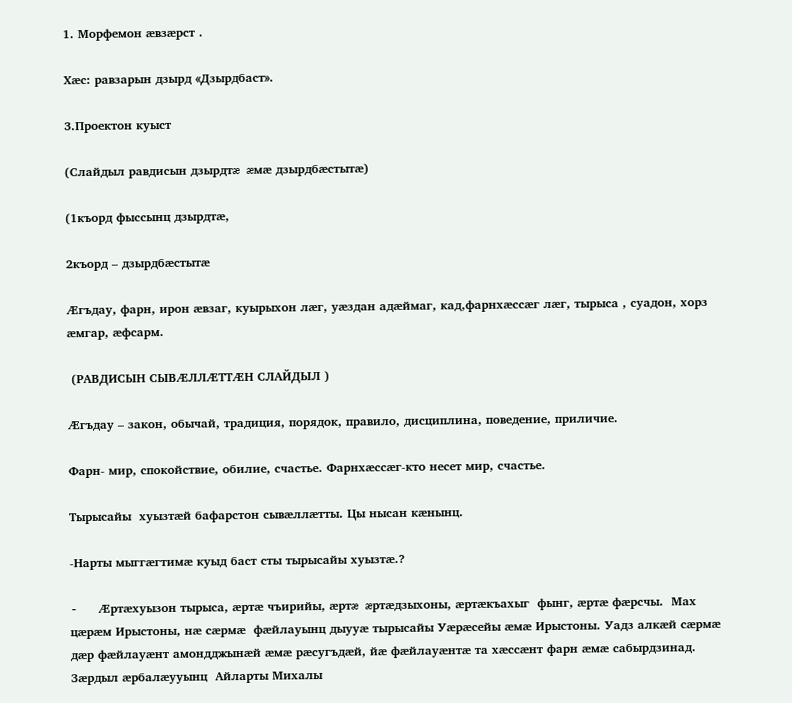1. Морфемон æвзæрст .

Хæс: равзарын дзырд «Дзырдбаст».

3.Проектон куыст

(Слайдыл равдисын дзырдтæ æмæ дзырдбæстытæ)

(1къорд фыссынц дзырдтæ,

2къорд – дзырдбæстытæ

Æгъдау, фарн, ирон æвзаг, куырыхон лæг, уæздан адæймаг, кад,фарнхæссæг лæг, тырыса , суадон, хорз æмгар, æфсарм.

 (РАВДИСЫН СЫВÆЛЛÆТТÆН СЛАЙДЫЛ )

Æгъдау – закон, обычай, традиция, порядок, правило, дисциплина, поведение, приличие.

Фарн- мир, спокойствие, обилие, счастье. Фарнхæссæг-кто несет мир, счастье.

Тырысайы  хуызтæй бафарстон сывæллæтты. Цы нысан кæнынц.

-Нарты мыггæгтимæ куыд баст сты тырысайы хуызтæ.?

-   Æртæхуызон тырыса, æртæ чъирийы, æртæ æртæдзыхоны, æртæкъахыг  фынг, æртæ фæрсчы.  Мах цæрæм Ирыстоны, нæ сæрмæ  фæйлауынц дыууæ тырысайы Уæрæсейы æмæ Ирыстоны. Уадз алкæй сæрмæ дæр фæйлауæнт амондджынæй æмæ рæсугъдæй, йæ фæйлауæнтæ та хæссæнт фарн æмæ сабырдзинад. Зæрдыл æрбалæууынц  Айларты Михалы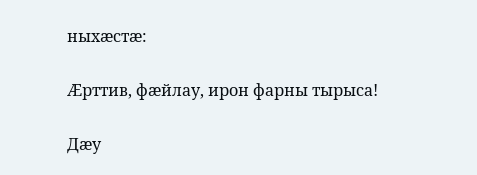ныхæстæ:

Æрттив, фæйлау, ирон фарны тырыса!

Дæу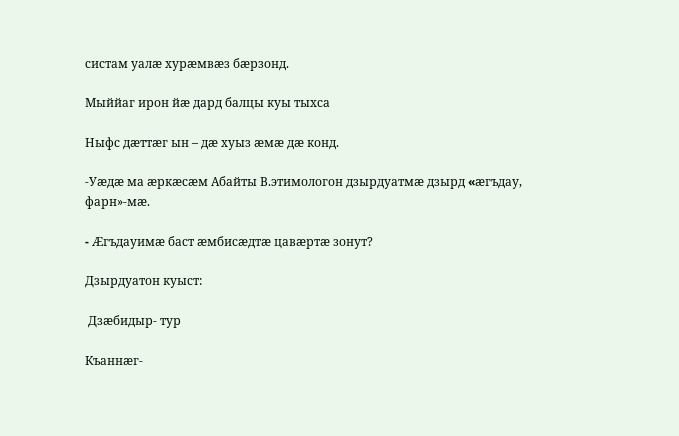систам уалæ хурæмвæз бæрзонд.

Мыййаг ирон йæ дард балцы куы тыхса

Ныфс дæттæг ын – дæ хуыз æмæ дæ конд.

-Уæдæ ма æркæсæм Абайты В.этимологон дзырдуатмæ дзырд «æгъдау, фарн»-мæ.

- Æгъдауимæ баст æмбисæдтæ цавæртæ зонут?

Дзырдуатон куыст:

 Дзæбидыр- тур

Къаннæг-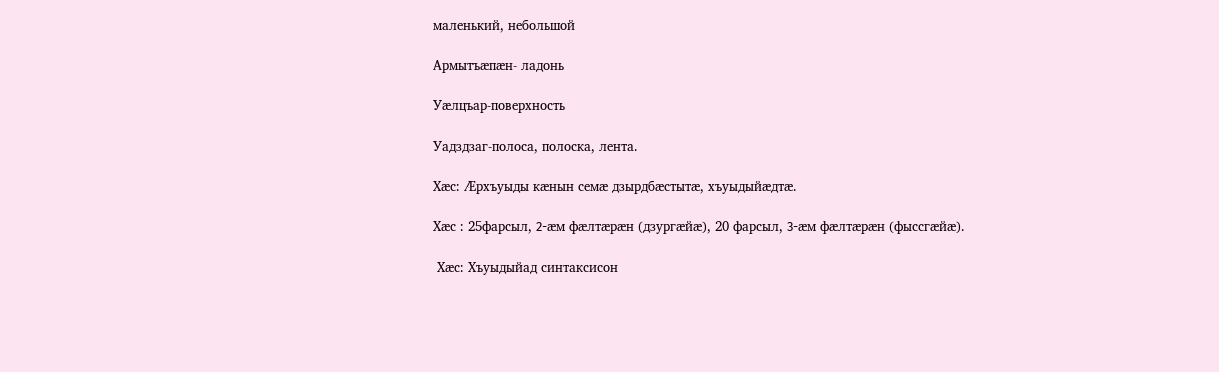маленький, небольшой

Армытъæпæн- ладонь

Уæлцъар-поверхность

Уадздзаг-полоса, полоска, лента.

Хæс: Æрхъуыды кæнын семæ дзырдбæстытæ, хъуыдыйæдтæ.

Хæс : 25фарсыл, 2-æм фæлтæрæн (дзургæйæ), 20 фарсыл, 3-æм фæлтæрæн (фыссгæйæ).

 Хæс: Хъуыдыйад синтаксисон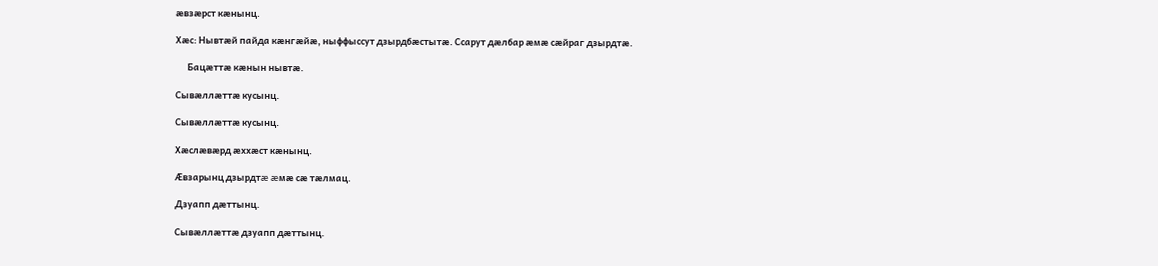æвзæрст кæнынц.

Хæс: Нывтæй пайда кæнгæйæ, ныффыссут дзырдбæстытæ. Ссарут дæлбар æмæ сæйраг дзырдтæ.

      Бацæттæ кæнын нывтæ.

Сывæллæттæ кусынц.

Сывæллæттæ кусынц.

Хæслæвæрд æххæст кæнынц.

Æвзарынц дзырдтæ æмæ сæ тæлмац.

Дзуапп дæттынц.

Сывæллæттæ дзуапп дæттынц.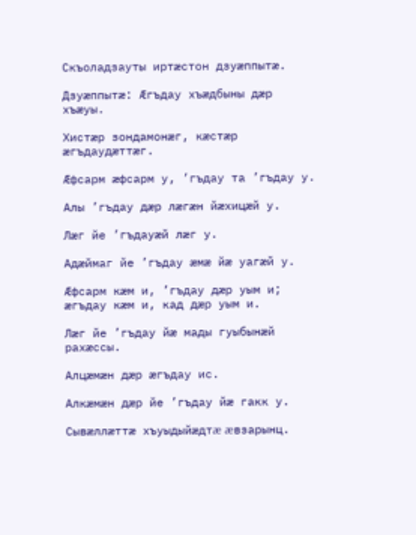Скъоладзауты иртæстон дзуæппытæ.

Дзуæппытæ: Æгъдау хъæдбыны дæр хъæуы.

Хистæр зондамонæг, кæстæр æгъдаудæттæг.

Æфсарм æфсарм у, ’гъдау та ’гъдау у.

Алы ’гъдау дæр лæгæн йæхицæй у.

Лæг йе ’гъдауæй лæг у.

Адæймаг йе ’гъдау æмæ йæ уагæй у.

Æфсарм кæм и, ’гъдау дæр уым и; æгъдау кæм и, кад дæр уым и.

Лæг йе ’гъдау йæ мады гуыбынæй рахæссы.

Алцæмæн дæр æгъдау ис.

Алкæмæн дæр йе ’гъдау йæ гакк у.

Сывæллæттæ хъуыдыйæдтæ æвзарынц.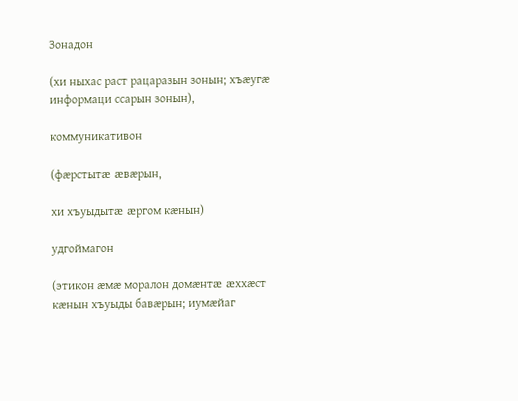Зонадон

(хи ныхас раст рацаразын зонын; хъæугæ информаци ссарын зонын),

коммуникативон

(фæрстытæ æвæрын,

хи хъуыдытæ æргом кæнын)

удгоймагон

(этикон æмæ моралон домæнтæ æххæст кæнын хъуыды бавæрын; иумæйаг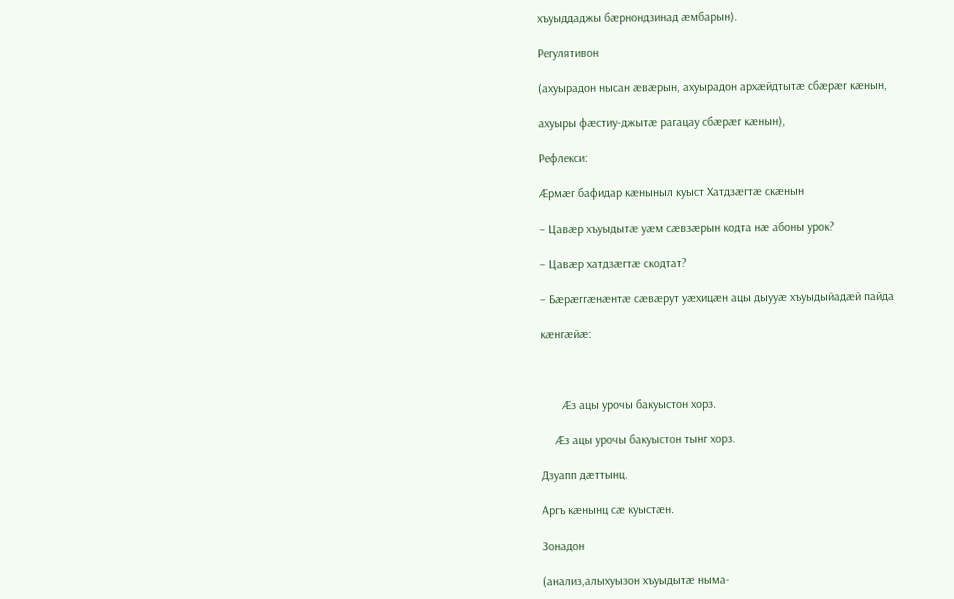хъуыддаджы бæрнондзинад æмбарын).

Регулятивон

(ахуырадон нысан æвæрын, ахуырадон архæйдтытæ сбæрæг кæнын,

ахуыры фæстиу-джытæ рагацау сбæрæг кæнын),

Рефлекси:

Æрмæг бафидар кæныныл куыст Хатдзæгтæ скæнын

– Цавæр хъуыдытæ уæм сæвзæрын кодта нæ абоны урок?

– Цавæр хатдзæгтæ скодтат?

– Бæрæггæнæнтæ сæвæрут уæхицæн ацы дыууæ хъуыдыйадæй пайда

кæнгæйæ:



   Æз ацы урочы бакуыстон хорз.

  Æз ацы урочы бакуыстон тынг хорз.

Дзуапп дæттынц.

Аргъ кæнынц сæ куыстæн.

Зонадон

(анализ,алыхуызон хъуыдытæ ныма-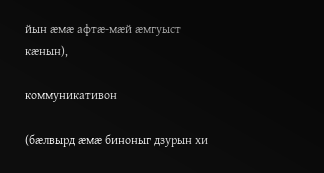йын æмæ афтæ-мæй æмгуыст кæнын),

коммуникативон

(бæлвырд æмæ биноныг дзурын хи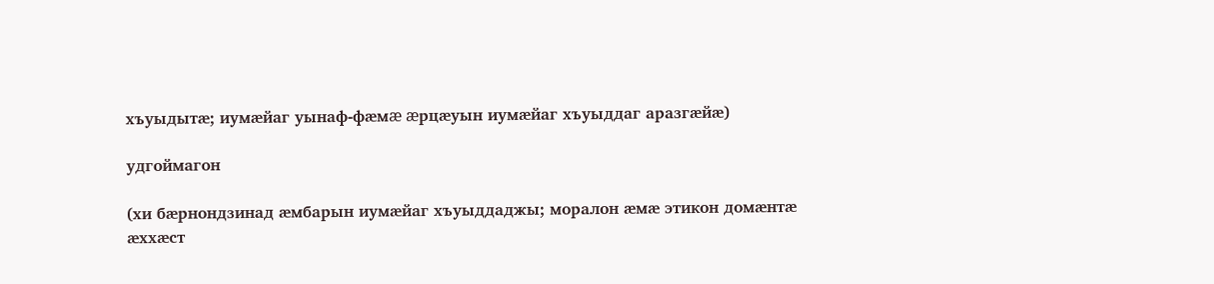хъуыдытæ; иумæйаг уынаф-фæмæ æрцæуын иумæйаг хъуыддаг аразгæйæ)

удгоймагон

(хи бæрнондзинад æмбарын иумæйаг хъуыддаджы; моралон æмæ этикон домæнтæ æххæст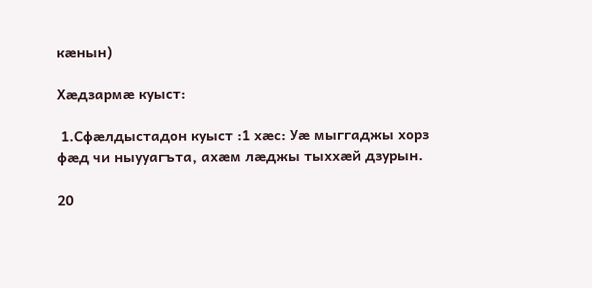кæнын)

Хæдзармæ куыст:

 1.Сфæлдыстадон куыст :1 хæс: Уæ мыггаджы хорз фæд чи ныууагъта, ахæм лæджы тыххæй дзурын.

20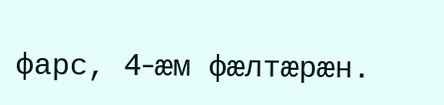фарс, 4-æм фæлтæрæн.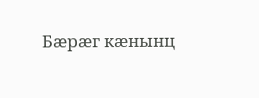Бæрæг кæнынц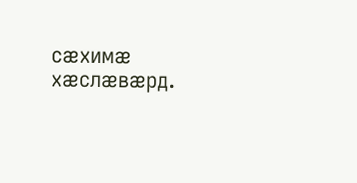сæхимæ хæслæвæрд.